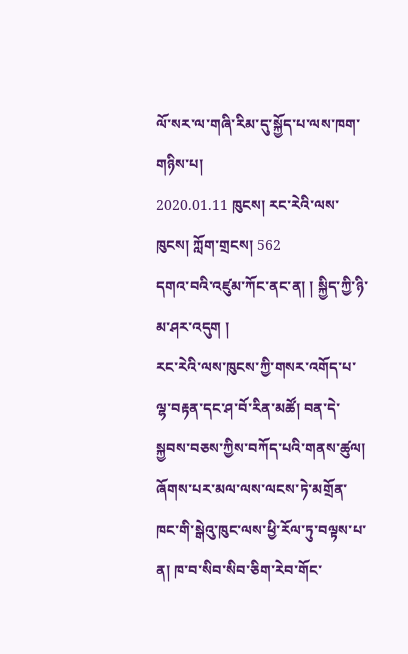ལོ་སར་ལ་གཞི་རིམ་དུ་སྐྱོད་པ་ལས་ཁག་གཉིས་པ།
2020.01.11 ཁུངས། རང་རེའི་ལས་ཁུངས། ཀློག་གྲངས། 562
དགའ་བའི་འཛུམ་ཀོང་ནང་ན། ། སྐྱིད་ཀྱི་ཉི་མ་ཤར་འདུག །
རང་རེའི་ལས་ཁུངས་ཀྱི་གསར་འགོད་པ་ལྷ་བརྟན་དང་ཤ་བོ་རིན་མཚོ། བན་དེ་སྐྱབས་བཅས་ཀྱིས་བཀོད་པའི་གནས་ཚུལ།
ཞོགས་པར་མལ་ལས་ལངས་ཏེ་མགྲོན་ཁང་གི་སྒེའུ་ཁུང་ལས་ཕྱི་རོལ་ཏུ་བལྟས་པ་ན། ཁ་བ་སིབ་སིབ་ཅིག་རེབ་གོང་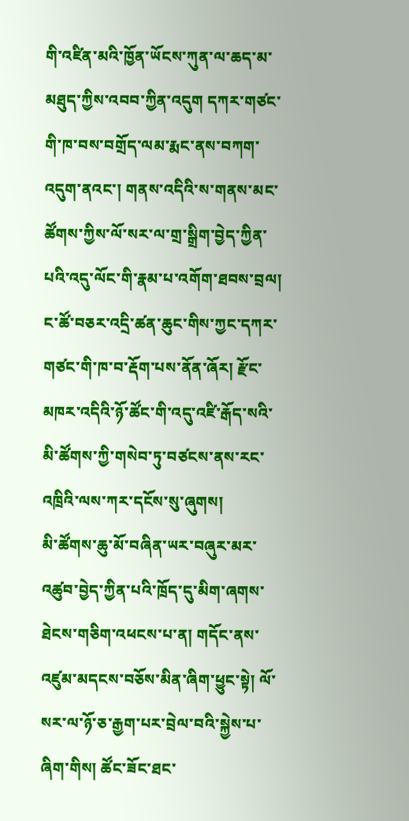གི་འཛིན་མའི་ཁྱོན་ཡོངས་ཀུན་ལ་ཆད་མ་མཐུད་ཀྱིས་འབབ་ཀྱིན་འདུག དཀར་གཙང་གི་ཁ་བས་བགྲོད་ལམ་རྨང་ནས་བཀག་འདུག་ནའང་། གནས་འདིའི་ས་གནས་མང་ཚོགས་ཀྱིས་ལོ་སར་ལ་གྲ་སྒྲིག་བྱེད་ཀྱིན་པའི་འདུ་ལོང་གི་རྣམ་པ་འགོག་ཐབས་བྲལ། ང་ཚོ་བཅར་འདྲི་ཚན་ཆུང་གིས་ཀྱང་དཀར་གཙང་གི་ཁ་བ་རྡོག་པས་ནོན་ཞོར། རྫོང་མཁར་འདིའི་ཉོ་ཚོང་གི་འདུ་འཛི་རྒོད་སའི་མི་ཚོགས་ཀྱི་གསེབ་ཏུ་བཙངས་ནས་རང་འཁྲིའི་ལས་ཀར་དངོས་སུ་ཞུགས།
མི་ཚོགས་ཆུ་མོ་བཞིན་ཡར་བཞུར་མར་འཚུབ་བྱེད་ཀྱིན་པའི་ཁྲོད་དུ་མིག་ཞགས་ཐེངས་གཅིག་འཕངས་པ་ན། གདོང་ནས་འཛུམ་མདངས་བཅོས་མིན་ཞིག་ཕྱུང་སྟེ། ལོ་སར་ལ་ཉོ་ཅ་རྒྱག་པར་བྲེལ་བའི་སྐྱེས་པ་ཞིག་གིས། ཚོང་ཟོང་ཐང་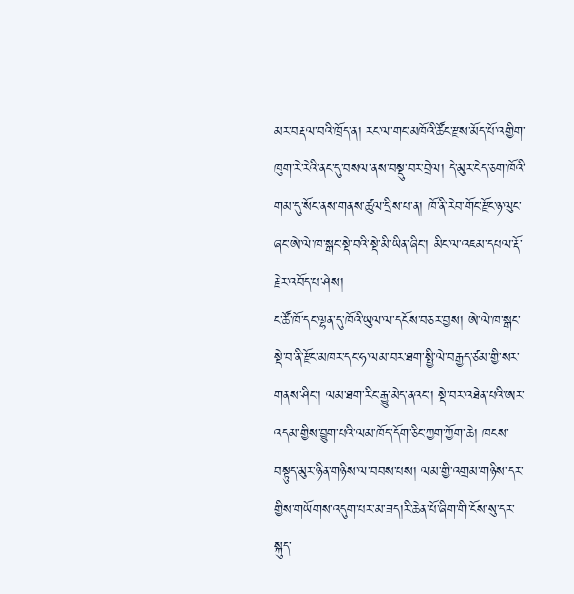མར་བརྡལ་བའི་ཁྲོད་ན། རང་ལ་གང་མཁོའི་ཚོང་རྫས་མོད་པོ་འགྱིག་ཁུག་རེ་རེའི་ནང་དུ་བསལ་ནས་བསྡུ་བར་བྲེལ། དེ་མུར་ངེད་ཅག་ཁོའི་གམ་དུ་སོང་ནས་གནས་ཚུལ་དྲིས་པ་ན། ཁོ་ནི་རེབ་གོང་རྫོང་ཉ་ལུང་ཞང་ཨེ་ལེ་ཁ་སྒང་སྡེ་བའི་སྡེ་མི་ཡིན་ཞིང་། མིང་ལ་འཇམ་དཔལ་རྡོ་རྗེར་འབོད་པ་ཤེས།
ང་ཚོ་ཁོ་དང་ལྷན་དུ་ཁོའི་ཡུལ་ལ་དངོས་བཅར་བྱས། ཨེ་ལེ་ཁ་སྒང་སྡེ་བ་ནི་རྫོང་མཁར་དང་ཧ་ལམ་བར་ཐག་སྤྱི་ལེ་བརྒྱད་ཙམ་གྱི་སར་གནས་ཤིང་། ལམ་ཐག་རིང་རྒྱུ་མེད་ནའང་། སྡེ་བར་འཐེན་པའི་ཨར་འདམ་གྱིས་བྱུག་པའི་ལམ་ཁོད་དོག་ཅིང་ཀྱག་ཀྱོག་ཆེ། ཁངས་བསྟུད་མུར་ཉིན་གཉིས་ལ་བབས་པས། ལམ་གྱི་འགྲམ་གཉིས་དར་གྱིས་གཡོགས་འདུག་པར་མ་ཟད།རི་ཆེན་པོ་ཞིག་གི་ངོས་སུ་དར་སྐུད་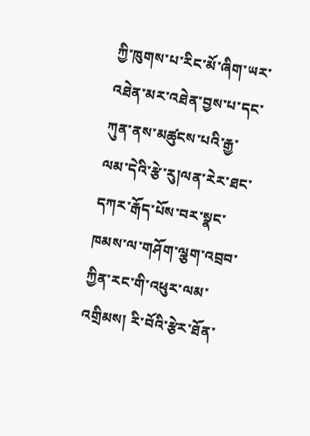ཀྱི་ཁུགས་པ་རིང་མོ་ཞིག་ཡར་འཐེན་མར་འཐེན་བྱས་པ་དང་ཀུན་ནས་མཚུངས་པའི་རྒྱ་ལམ་དེའི་རྩེ་རུ།ལན་རེར་ཐང་དཀར་རྒོད་པོས་བར་སྣང་ཁམས་ལ་གཤོག་ལྕག་འབྲབ་ཀྱིན་རང་གི་འཕུར་ལམ་འགྲིམས། རི་བོའི་རྩེར་ཐོན་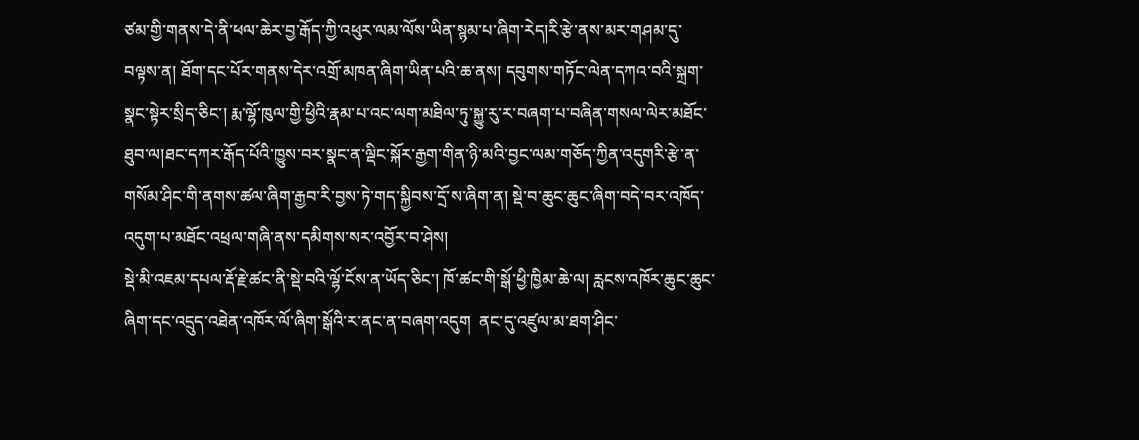ཙམ་གྱི་གནས་དེ་ནི་ཕལ་ཆེར་བྱ་རྒོད་ཀྱི་འཕུར་ལམ་ལོས་ཡིན་སྙམ་པ་ཞིག་རེད།རི་རྩེ་ནས་མར་གཤམ་དུ་བལྟས་ན། ཐོག་དང་པོར་གནས་དེར་འགྲོ་མཁན་ཞིག་ཡིན་པའི་ཆ་ནས། དབུགས་གཏོང་ལེན་དཀའ་བའི་སྐྲག་སྣང་སྟེར་སྲིད་ཅིང་། རྨ་ལྷོ་ཁུལ་གྱི་ཕྱིའི་རྣམ་པ་འང་ལག་མཐིལ་ཏུ་སྐྱུ་རུ་ར་བཞག་པ་བཞིན་གསལ་ལེར་མཐོང་ཐུབ་ལ།ཐང་དཀར་རྒོད་པོའི་ཁྱུས་བར་སྣང་ན་ལྡིང་སྐོར་རྒྱག་གིན་ཉི་མའི་བྱང་ལམ་གཅོད་ཀྱིན་འདུགརི་རྩེ་ན་གསོམ་ཤིང་གི་ནགས་ཚལ་ཞིག་རྒྱབ་རི་བྱས་ཏེ་གད་སྐྱིབས་དྲོ་ས་ཞིག་ན། སྡེ་བ་ཆུང་ཆུང་ཞིག་བདེ་བར་འཁོད་འདུག་པ་མཐོང་འཕྲལ་གཞི་ནས་དམིགས་སར་འབྱོར་བ་ཤེས།
སྡེ་མི་འཇམ་དཔལ་རྡོ་རྗེ་ཚང་ནི་སྡེ་བའི་ལྷོ་ངོས་ན་ཡོད་ཅིང་། ཁོ་ཚང་གི་སྒོ་ཕྱི་ཁྱིམ་ཆེ་ལ། རླངས་འཁོར་ཆུང་ཆུང་ཞིག་དང་འདྲུད་འཐེན་འཁོར་ལོ་ཞིག་སྒོའི་ར་ནང་ན་བཞག་འདུག  ནང་དུ་འཛུལ་མ་ཐག་ཤིང་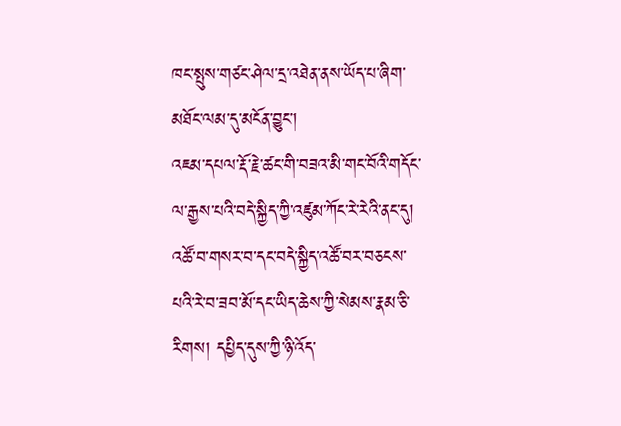ཁང་སྤུས་གཙང་ཤེལ་དྲ་འཐེན་ནས་ཡོད་པ་ཞིག་མཐོང་ལམ་དུ་མངོན་བྱུང་།
འཇམ་དཔལ་རྡོ་རྗེ་ཚང་གི་བཟའ་མི་གང་བོའི་གདོང་ལ་རྒྱས་པའི་བདེ་སྐྱིད་ཀྱི་འཛུམ་ཀོང་རེ་རེའི་ནང་དུ། འཚོ་བ་གསར་བ་དང་བདེ་སྐྱིད་འཚོ་བར་བཅངས་པའི་རེ་བ་ཟབ་མོ་དང་ཡིད་ཆེས་ཀྱི་སེམས་རྣམ་ཅི་རིགས། དཔྱིད་དུས་ཀྱི་ཉི་འོད་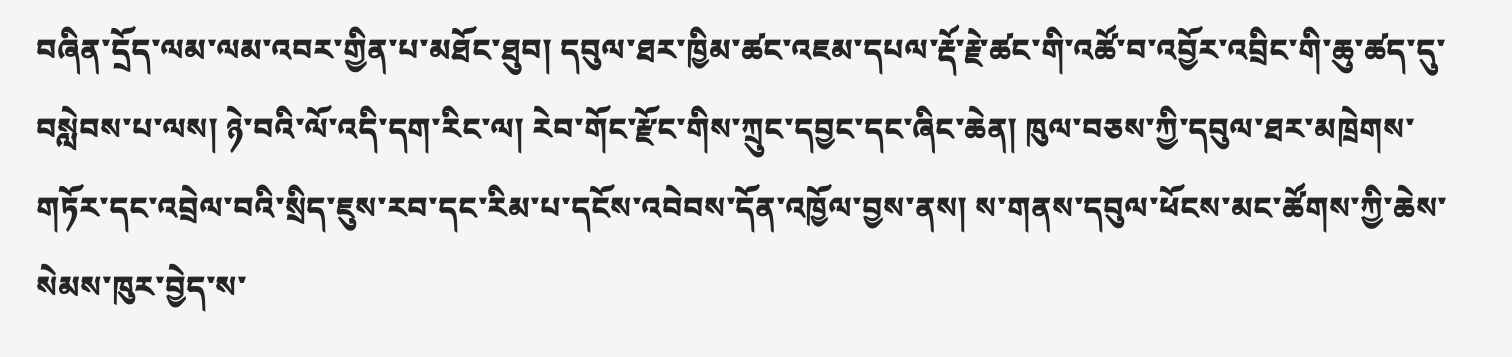བཞིན་དྲོད་ལམ་ལམ་འབར་གྱིན་པ་མཐོང་ཐུབ། དབུལ་ཐར་ཁྱིམ་ཚང་འཇམ་དཔལ་རྡོ་རྗེ་ཚང་གི་འཚོ་བ་འབྱོར་འབྲིང་གི་ཆུ་ཚད་དུ་བསླེབས་པ་ལས། ཉེ་བའི་ལོ་འདི་དག་རིང་ལ། རེབ་གོང་རྫོང་གིས་ཀྲུང་དབྱང་དང་ཞིང་ཆེན། ཁུལ་བཅས་ཀྱི་དབུལ་ཐར་མཁྲེགས་གཏོར་དང་འབྲེལ་བའི་སྲིད་ཇུས་རབ་དང་རིམ་པ་དངོས་འབེབས་དོན་འཁྱོལ་བྱས་ནས། ས་གནས་དབུལ་ཕོངས་མང་ཚོགས་ཀྱི་ཆེས་སེམས་ཁུར་བྱེད་ས་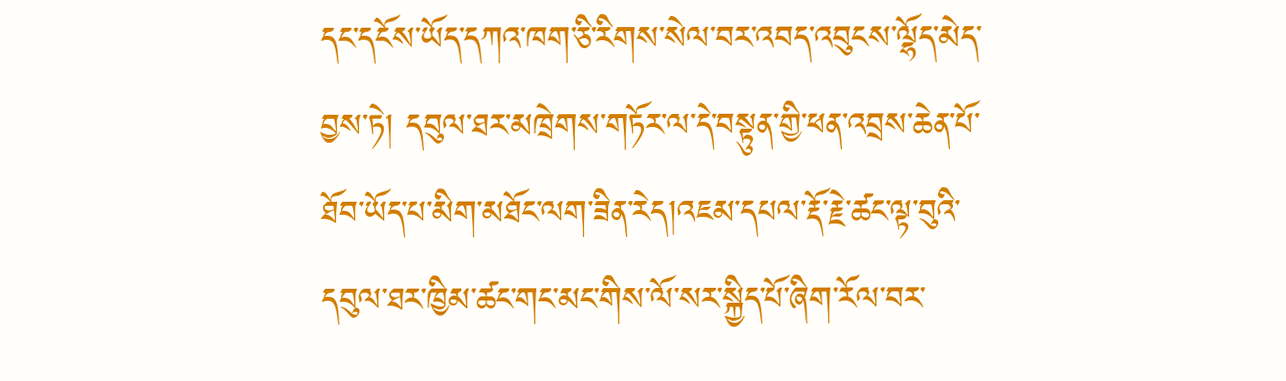དང་དངོས་ཡོད་དཀའ་ཁག་ཅི་རིགས་སེལ་བར་འབད་འབུངས་ལྷོད་མེད་བྱས་ཏེ། དབུལ་ཐར་མཁྲེགས་གཏོར་ལ་དེ་བསྟུན་གྱི་ཕན་འབྲས་ཆེན་པོ་ཐོབ་ཡོད་པ་མིག་མཐོང་ལག་ཟིན་རེད།འཇམ་དཔལ་རྡོ་རྗེ་ཚང་ལྟ་བུའི་དབུལ་ཐར་ཁྱིམ་ཚང་གང་མང་གིས་ལོ་སར་སྐྱིད་པོ་ཞིག་རོལ་བར་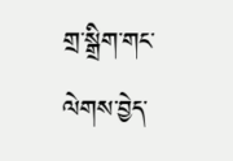གྲ་སྒྲིག་གང་ལེགས་བྱེད་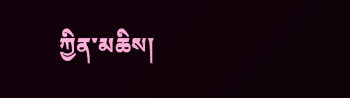ཀྱིན་མཆིས།